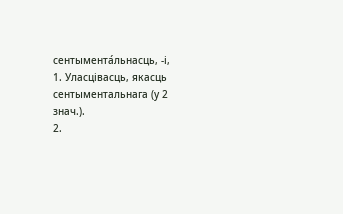сентымента́льнасць, ‑і,
1. Уласцівасць, якасць сентыментальнага (у 2 знач.).
2.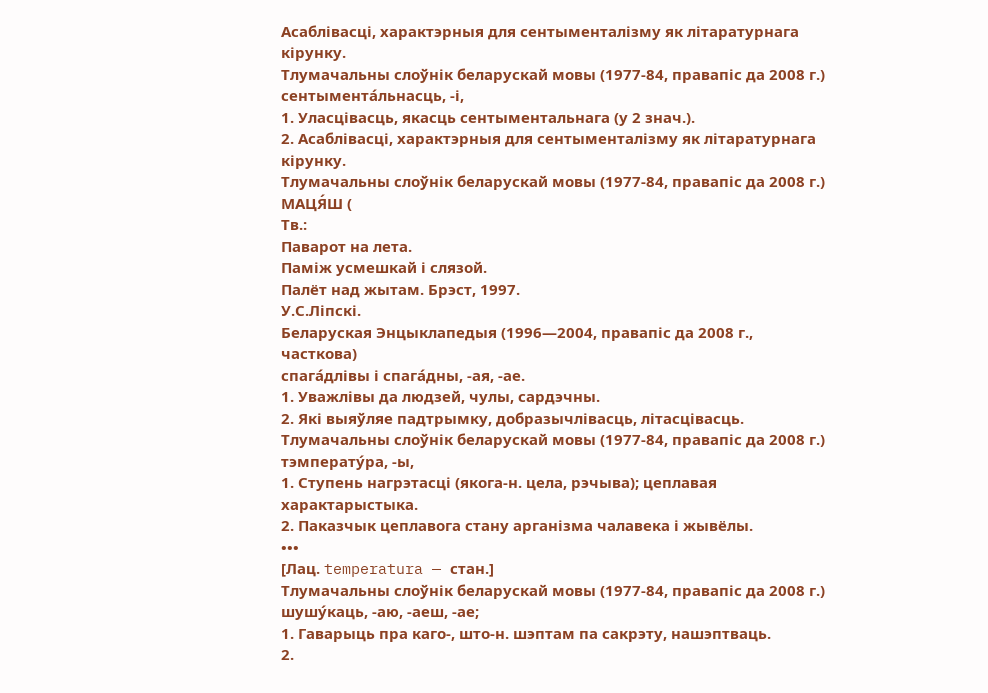Асаблівасці, характэрныя для сентыменталізму як літаратурнага кірунку.
Тлумачальны слоўнік беларускай мовы (1977-84, правапіс да 2008 г.)
сентымента́льнасць, ‑і,
1. Уласцівасць, якасць сентыментальнага (у 2 знач.).
2. Асаблівасці, характэрныя для сентыменталізму як літаратурнага кірунку.
Тлумачальны слоўнік беларускай мовы (1977-84, правапіс да 2008 г.)
МАЦЯ́Ш (
Тв.:
Паварот на лета.
Паміж усмешкай і слязой.
Палёт над жытам. Брэст, 1997.
У.С.Ліпскі.
Беларуская Энцыклапедыя (1996—2004, правапіс да 2008 г., часткова)
спага́длівы і спага́дны, ‑ая, ‑ае.
1. Уважлівы да людзей, чулы, сардэчны.
2. Які выяўляе падтрымку, добразычлівасць, літасцівасць.
Тлумачальны слоўнік беларускай мовы (1977-84, правапіс да 2008 г.)
тэмперату́ра, ‑ы,
1. Ступень нагрэтасці (якога‑н. цела, рэчыва); цеплавая характарыстыка.
2. Паказчык цеплавога стану арганізма чалавека і жывёлы.
•••
[Лац. temperatura — стан.]
Тлумачальны слоўнік беларускай мовы (1977-84, правапіс да 2008 г.)
шушу́каць, ‑аю, ‑аеш, ‑ае;
1. Гаварыць пра каго‑, што‑н. шэптам па сакрэту, нашэптваць.
2.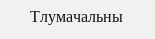Тлумачальны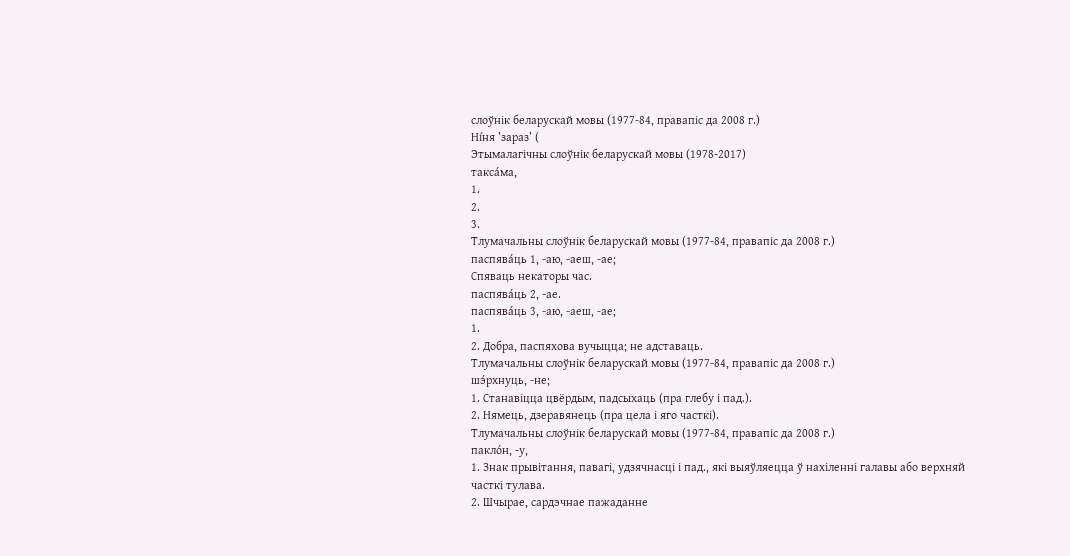слоўнік беларускай мовы (1977-84, правапіс да 2008 г.)
Ні́ня ’зараз’ (
Этымалагічны слоўнік беларускай мовы (1978-2017)
такса́ма,
1.
2.
3.
Тлумачальны слоўнік беларускай мовы (1977-84, правапіс да 2008 г.)
паспява́ць 1, ‑аю, ‑аеш, ‑ае;
Спяваць некаторы час.
паспява́ць 2, ‑ае.
паспява́ць 3, ‑аю, ‑аеш, ‑ае;
1.
2. Добра, паспяхова вучыцца; не адставаць.
Тлумачальны слоўнік беларускай мовы (1977-84, правапіс да 2008 г.)
шэ́рхнуць, ‑не;
1. Станавіцца цвёрдым, падсыхаць (пра глебу і пад.).
2. Нямець, дзеравянець (пра цела і яго часткі).
Тлумачальны слоўнік беларускай мовы (1977-84, правапіс да 2008 г.)
пакло́н, ‑у,
1. Знак прывітання, павагі, удзячнасці і пад., які выяўляецца ў нахіленні галавы або верхняй часткі тулава.
2. Шчырае, сардэчнае пажаданне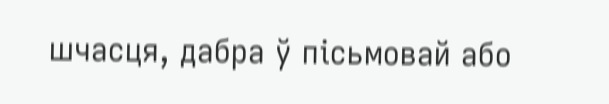шчасця, дабра ў пісьмовай або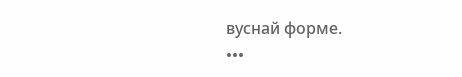вуснай форме.
•••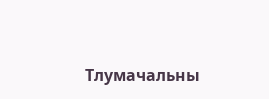Тлумачальны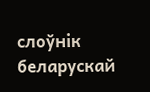слоўнік беларускай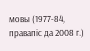мовы (1977-84, правапіс да 2008 г.)